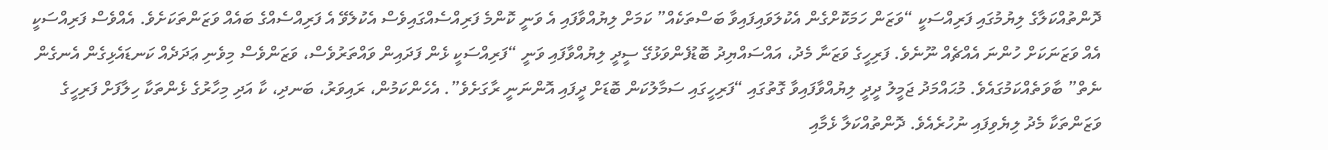ދޮންތުއްކަލާގެ ލިޔުމުގައި ފަރިއްސަކީ “ވަޒަން ހަމަކޮށްގެން އެކުލަވައިފައިވާ ބަސްތަކެއް” ކަމަށް ލިޔުއްވާފައި އެ ވަނީ ކޮންމެ ފަރިއްސެއްގައިވެސް އެކުލެވޭ އެ ފަރިއްސެއްގެ ބައެއް ވަޒަންތަކަށެވެ. އެއްވެސް ފަރިއްސަކީ އެއް ވަޒަނަކަށް ހުންނަ އެއްޗެއް ނޫނެވެ. ފަރިހީގެ ވަޒަނާ މެދު، އައްސައްޔިދު ބޮޑުފެންވަޅުގޭ ސީދީ ލިޔުއްވާފައި ވަނީ “ފަރިއްސަކީ ޅެން ފަދައިން ވައްތަރުވެސް، ވަޒަންވެސް މިވެނި ޢަދަދެއް ކަނޑައެޅިގެން އެނގެން ނެތް” ބާވަތެއްކަމުގައެވެ. މުޙައްމަދު ޖަމީލު ދީދީ ލިޔުއްވާފައިވާ ގޮތުގައި “ފަރިހީގައި ސަމާލުކަން ބޮޑަށް ދީފައި އޮންނަނީ ރާގަށެވެ”. އެހެންކަމުން، ރައިވަރު، ބަނދި، ކާ އަދި މިހާރުގެ ޅެންތަކާ ހިލާފަށް ފަރިހީގެ ވަޒަންތަކާ މެދު ލިޔެވިފައި ނުހުރެއެވެ. ދޮންތުއްކަލާ ޅެމާއި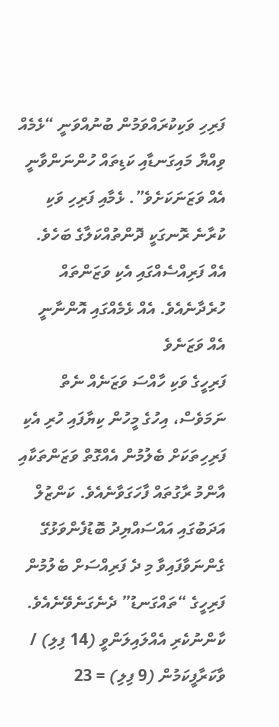ފަރިހި ވަކިކުރައްވަމުން ބުނުއްވަނީ “ޅެމެއް ވިއްޔާ މައިގަނޑާއި ކަޑިތައް ހުންނަންވާނީ އެއް ވަޒަނަކަށެވެ”. ޅެމާއި ފަރިހި ވަކި ކުރާނެ ރޮނގަކީ ދޮންތުއްކަލާގެ ބަހެވެ.
އެއް ފަރިއްސެއްގައި އެކި ވަޒަންތައް ހުރެދާނެއެވެ. އެއް ޅެމެއްގައި އޮންނާނީ އެއް ވަޒަނެވެ
ފަރިހީގެ ވަކި ހާއްސަ ވަޒަނެއް ނެތް ނަމަވެސް، އިހުގެ މީހުން ކިޔާފައި ހުރި އެކި ފަރިހިތަކަށް ބެލުމުން އެއްގޮތް ވަޒަންތަކާއި އާންމު ރާގުތައް ފާހަގަވާނެއެވެ. ކަންޒުލް އަދަބުގައި އައްސައްޔިދު ބޮޑުފެންވަޅުގޭ ގެންނަވާފައިވާ މި ދެ ފަރިއްސަށް ބެލުމުން ފަރިހީގެ “ތައްގަނޑު” ދެނެގަނެވޭނެއެވެ.
ކާންނުކެރި އެއްލައިލަންވީ (14 ފިލި) / ވާކަރާފީކަމުން (9 ފިލި) = 23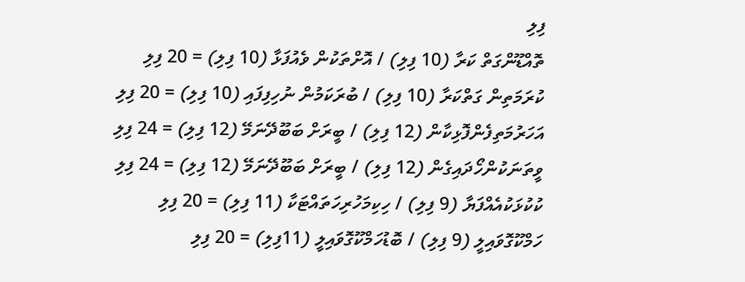ފިލި
ތޮއްޑޫންގަތް ކަރާ (10 ފިލި) / އޮށްތަކުން ވެއުފަޅާ (10 ފިލި) = 20 ފިލި
ކުރަމަތިން ގަތްކަރާ (10 ފިލި) / ބުރަކަމުން ނުހިފިފައި (10 ފިލި) = 20 ފިލި
އަހަރުމަތިފެންފޮޅިކާން (12 ފިލި) / ބީރަށް ބަބޫދޭނަމޭ (12 ފިލި) = 24 ފިލި
ވީތަނަކުންހޯދައިގެން (12 ފިލި) / ބީރަށް ބަބޫދޭނަމޭ (12 ފިލި) = 24 ފިލި
ކުކުޅަކުއެއްފަޔާ (9 ފިލި) / ހިކިމަހުރިހަތައްޓަކާ (11 ފިލި) = 20 ފިލި
ހަމްކޫގޮވައިލީ (9 ފިލި) / ބޮޑުހަމްކޫގޮވައިލީ (11ފިލި) = 20 ފިލި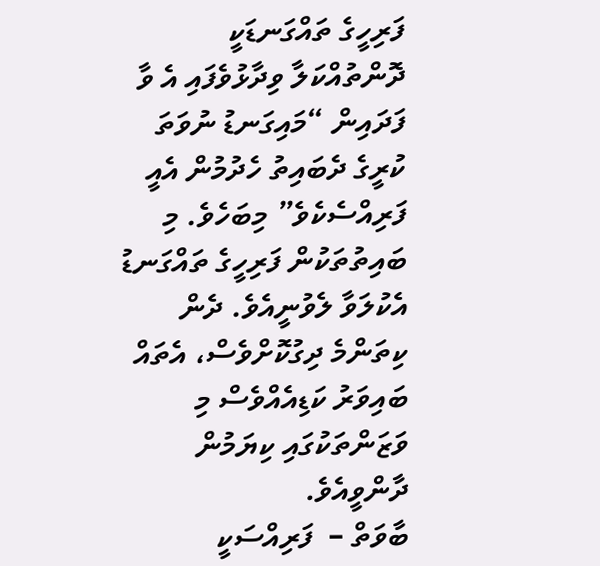ފަރިހީގެ ތައްގަނޑަކީ ދޮންތުއްކަލާ ވިދާޅުވެފައި އެ ވާ ފަދައިން “މައިގަނޑު ނުވަތަ ކުރީގެ ދެބައިތު ހެދުމުން އެއީ ފަރިއްސެކެވެ” މިބަހެވެ. މި ބައިތުތަކުން ފަރިހީގެ ތައްގަނޑު އެކުލަވާ ލެވުނީއެވެ. ދެން ކިތަންމެ ދިގުކޮށްވެސް، އެތައް ބައިވަރު ކަޑިއެއްވެސް މި ވަޒަންތަކުގައި ކިޔަމުން ދާންވީއެވެ.
ބާވަތް –  ފަރިއްސަކީ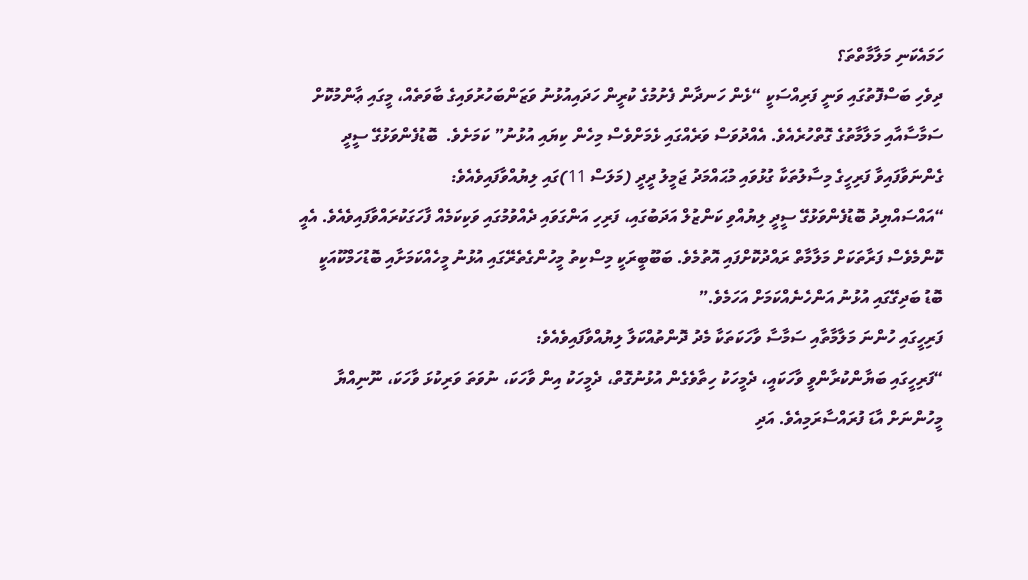ހަމައެކަނި މަލާމާތްތަ؟
ދިވެހި ބަސްފޮތުގައި ވަނީ ފަރިއްސަކީ “ޅެން ހަނދާން ފެށުމުގެ ކުރީން ހަދައިއުޅުނު ވަޒަންބަހުރުވައިގެ ބާވަތެއް، މީގައި ޢާންމުކޮށް ސަމާސާއާއި މަލާމާތުގެ ގޮތްހުރެއެވެ. އެއްދުވަސް ވަރެއްގައި ޅެމަށްވެސް މިހެން ކިޔައި އުޅުނު” ކަމަށެވެ.  ބޮޑުފެންވަޅުގޭ ސީދީ ގެންނަވާފައިވާ ފަރިހީގެ މިސާލުތަކާ ގުޅުވައި މުޙައްމަދު ޖަމީލު ދީދީ (މަލަސް 11)ގައި ލިޔުއްވާފައިވެއެވެ:
“އައްސައްޔިދު ބޮޑުފެންވަޅުގޭ ސީދީ ލިޔުއްވި ކަންޒުލް އަދަބުގައި، ފަރިހި އަންގަވައި ދެއްވުމުގައި ވަކިކަމެއް ފާހަގަކުރައްވާފައިވެއެވެ. އެއީ ކޮންމެވެސް ފަރާތަކަށް މަލާމާތް ރައްދުކޮށްފައި އޮތުމެވެ. ބަބޫބީރަކީ މިސްކިތު މީހުންގެތެރޭގައި އުޅުނު މީހެއްކަމަށާއި ބޮޑުހަމްކޫއަކީ ބޮޑު ބަދިގޭގައި އުޅުނު އަންހެނެއްކަމަށް އަހަމެވެ.”
ފަރިހީގައި ހުންނަ މަލާމާތާއި ސަމާސާ ވާހަކަތަކާ މެދު ދޮންތުއްކަލާ ލިޔުއްވާފައިވެއެވެ:
“ފަރިހީގައި ބަޔާންކުރާންވީ ވާހަކައީ، ދެމީހަކު ހިތާވެގެން އުޅުނުގޮތް، ދެމީހަކު އިން ވާހަކަ، ނުވަތަ ވަރިކުޅަ ވާހަކަ، ނޫނިއްޔާ މީހުންނަށް އާޑަ ފުރައްސާރަމިއެވެ. އަދި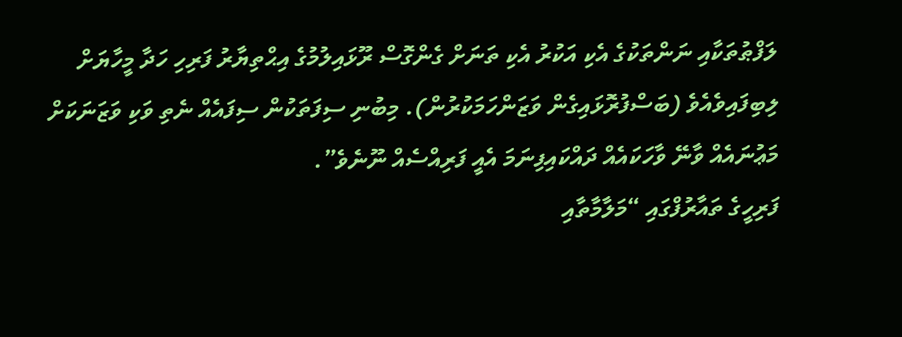ލަފްޠުތަކާއި ނަންތަކުގެ އެކި އަކުރު އެކި ތަނަށް ގެންގޮސް ރޫޅައިލުމުގެ އިޙްތިޔާރު ފަރިހި ހަދާ މީހާޔަށް ލިބިފައިވެއެވެ (ބަސްފުރޮޅައިގެން ވަޒަންހަމަކުރުން). މިބުނި ސިފަތަކުން ސިފައެއް ނެތި ވަކި ވަޒަނަކަށް މަޢުނައެއް ވާނޭ ވާހަކައެއް ދައްކައިފިނަމަ އެއީ ފަރިއްސެއް ނޫނެވެ”.
ފަރިހީގެ ތައާރުފްގައި “މަލާމާތާއި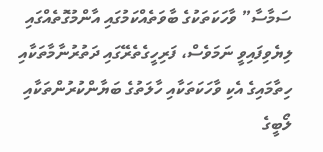ސަމާސާ” ވާހަކަތަކުގެ ބާވަތެއްކަމުގައި އާންމުގޮތެއްގައި ލިޔެވިފައިވީ ނަމަވެސް، ފަރިހީގެތެރޭގައި ދަތުރުނާމާތަކާއި ހިތާމައިގެ އެކި ވާހަކަތަކާއި ހާލަތުގެ ބަޔާންކުރުންތަކާއި ލޯބީގެ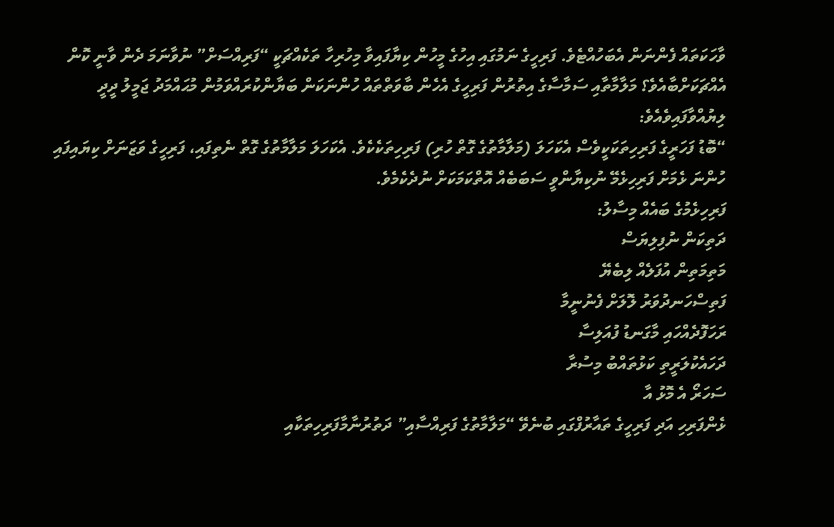ވާހަކަތައް ފެންނަން އެބަހުއްޓެވެ. ފަރިހީގެ ނަމުގައި އިހުގެ މީހުން ކިޔާފައިވާ މިހުރިހާ ތަކެއްޗަކީ “ފަރިއްސަށް” ނުވާނަމަ ދެން ވާނީ ކޮން އެއްޗަކަށްބާއެވެ؟ މަލާމާތާއި ސަމާސާގެ އިތުރުން ފަރިހީގެ އެހެން ބާވަތްތައް ހުންނަކަން ބަޔާންކުރައްވަމުން މުޙައްމަދު ޖަމީލު ދީދީ ލިޔުއްވާފައިވެއެވެ:
“ބޮޑު ފަހަރީގެ ފަރިހިތަކަކީވެސް އެކަހަލަ (މަލާމާތުގެ ގޮތް ހުރި) ފަރިހިތަކެކެވެ. އެކަހަލަ މަލާމާތުގެ ގޮތް ނެތިފައި، ފަރިހީގެ ވަޒަނަށް ކިޔައިފައި ހުންނަ ޅެމަށް ފަރިހިޅެމޭ ނުކިޔާންވީ ސަބަބެއް އޮތްކަމަކަށް ނުދެކެމެވެ.
ފަރިހިޅެމުގެ ބައެއް މިސާލު:
ދަތިކަން ނުފިލިޔަސް
މަތިމަތިން އުފަލެއް ލިބެޔޭ
ފަތިސްހަނދުވަރު ލޮލަށް ފެނުނީމާ
ރަހަފޮދެއްހައި މާގަނޑު ފުއަލިސާ
ދަހައެކުލަރީތި ކަޅުތައްބު މިސުރާ
ސަހަރޯ އެ މޮޅު އާ
ޅެންފަރިހި އަދި ފަރިހީގެ ތައާރުފްގައި ބުނެވޭ “މަލާމާތުގެ ފަރިއްސާއި” ދަތުރުނާމާފަރިހިތަކާއި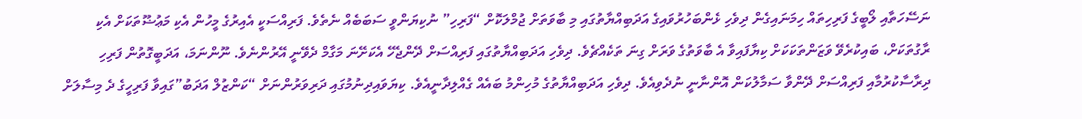ނަސޭހަތާއި ލޯބީގެ ފަރިހިތައް ހިމަނައިގެން ދިވެހި ޅެންބަހުރުވައިގެ އަދަބިއްޔާތުގައި މި ބާވަތަށް ޖުމްލަކޮށް “ފަރިހި” ނުކިޔަންވީ ސަބަބެއް ނެތެވެ. ފަރިއްސަކީ އެއިރުގެ މީހުން އެކި މަޢުޟޫތަކަށް އެކި ރާގުތަކަށް، ބައިކުރެވޭ ވަޒަންތަކަކަށް ކިޔާފައިވާ އެ ބާވަތުގެ ވަރަށް ގިނަ ތަކެއްޗެވެ. ދިވެހި އަދަބިއްޔާތުގައި ފަރިއްސަށް ދޭންޖެހޭ އެކަށޭނަ މަގާމް ދެވޭނީ އޭރުންނެވެ. ނޫންނަމަ، އަދަބީގޮތުން ފަރިހި ދިރާސާކުރުމާއި ފަރިއްސަށް ދޭންވާ ސަމާލުކަން އޮންނާނީ ނުދެވިއެވެ. ދިވެހި އަދަބިއްޔާތުގެ މުހިންމު ބައެއް ގެއްލިދާނީއެވެ. ކިޔަވައިދިނުމުގައި ދަރިވަރުންނަށް “ކަންޒުލް އަދަބު”ގައިވާ ފަރިހީގެ ދެ މިސާލަށް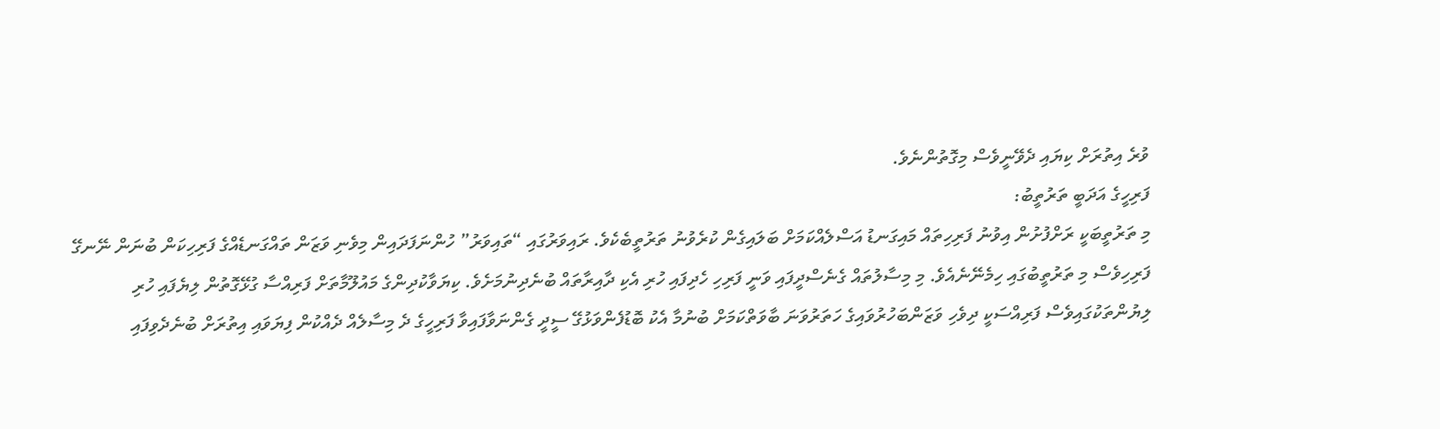ވުރެ އިތުރަށް ކިޔައި ދެވޭނީވެސް މިގޮތުންނެވެ.
ފަރިހީގެ އަދަބީ ތަރުތީބު:
މި ތަރުތީބަކީ ރަށްފުށުން އިވުނު ފަރިހިތައް މައިގަނޑު އަސްލެއްކަމަށް ބަލައިގެން ކުރެވުނު ތަރުތީބެކެވެ. ރައިވަރުގައި “ތައިވަރު” ހުންނަފަދައިން މިވެނި ވަޒަން ތައްގަނޑެއްގެ ފަރިހިކަން ބުނަން ނޭނގޭ ފަރިހިވެސް މި ތަރުތީބުގައި ހިމެނޭނެއެވެ. މި މިސާލުތައް ގެނެސްދީފައި ވަނީ ފަރިހި ހެދިފައި ހުރި އެކި ދާއިރާތައް ބުނެދިނުމަށެވެ. ކިޔަވާކުދިންގެ މައުލޫމާތަށް ފަރިއްސާ ގުޅޭގޮތުން ލިޔެފައި ހުރި ލިޔުންތަކުގައިވެސް ފަރިއްސަކީ ދިވެހި ވަޒަންބަހުރުވައިގެ ހަތަރުވަނަ ބާވަތްކަމަށް ބުނުމާ އެކު ބޮޑުފެންވަޅުގޭ ސީދީ ގެންނަވާފައިވާ ފަރިހީގެ ދެ މިސާލެއް ދެއްކުން ފިޔަވައި އިތުރަށް ބުނެދެވިފައި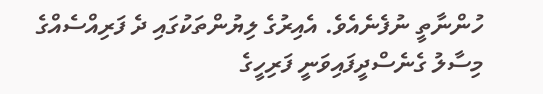ހުންނާތީ ނުފެނެއެވެ. އެއިރުގެ ލިޔުންތަކުގައި ދެ ފަރިއްސެއްގެ މިސާލު ގެނެސްދީފައިވަނީ ފަރިހީގެ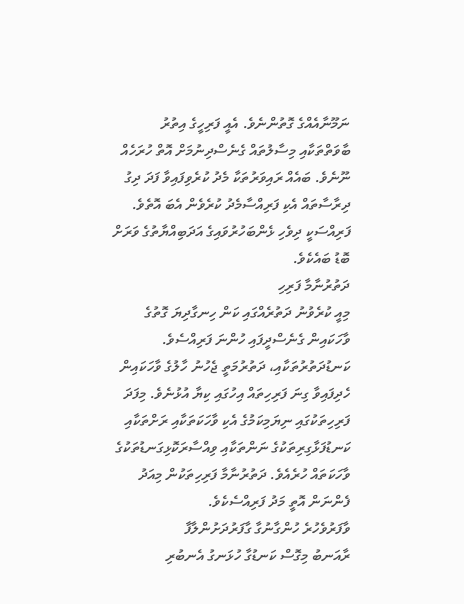ނަމޫނާއެއްގެ ގޮތުންނެވެ. އެއީ ފަރިހީގެ އިތުރު ބާވަތްތަކާއި މިސާލުތައް ގެނެސްދިނުމަށް އޮތް ހުރަހެއް ނޫނެވެ. ބައެއް ރައިވަރުތަކާ މެދު ކުރެވިފައިވާ ފަދަ ދިގު ދިރާސާތައް އެކި ފަރިއްސާމެދު ކުރެވެން އެބަ އޮތެވެ. ފަރިއްސަކީ ދިވެހި ޅެންބަހުރުވައިގެ އަދަބިއްޔާތުގެ ވަރަށް ބޮޑު ބައެކެވެ.
ދަތުރުނާމާ ފަރިހި
މިއީ ކުރެވުނު ދަތުރެއްގައި ކަން ހިނގާދިޔަ ގޮތުގެ ވާހަކައިން ގެނެސްދީފައި ހުންނަ ފަރިއްސެވެ. ކަނޑުދަތުރުތަކާއި، ދަތުރުމަތީ ޖެހުނު ހާލުގެ ވާހަކައިން ހެދިފައިވާ ގިނަ ފަރިހިތައް އިހުގައި ކިޔާ އުޅުނެވެ. މިފަދަ ފަރިހިތަކުގައި ނިޔަމިކަމުގެ އެކި ވާހަކަތަކާއި ރަށްތަކާއި ކަނޑުފަޅާގިރިތަކުގެ ނަންތަކާއި ވިއްސާރަކޮޅިގަނޑުތަކުގެ ވާހަކަތައް ހުރެއެވެ. ދަތުރުނާމާ ފަރިހިތަކުން މިއަދު ފެންނަން އޮތީ މަދު ފަރިއްސެކެވެ.
ވާފަރުވެހުރެ ހުންގާނުގާ ގާފަރުދަށުންލާފާ
ރާއަނބު މިގޮސް ކަނޑުގާ ހުޅަނގު އެނބުރި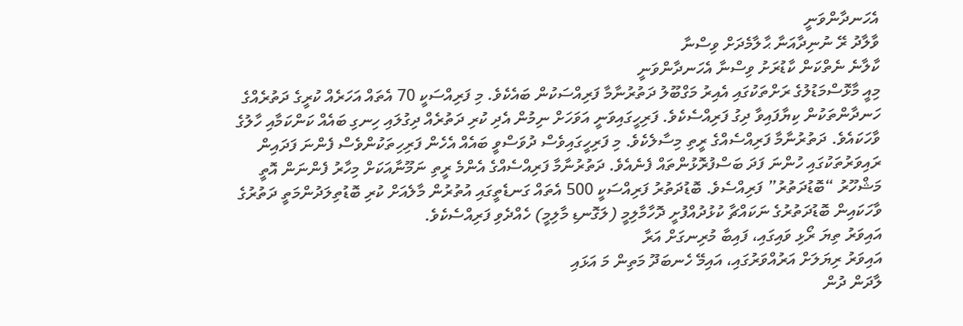އެހަނދާންވަނީ
ވާލާދު ރޭ ނުނިދާއަނާ ޙާލާމެދަށް ވިސްނާ
ކާލާނެ ނެތްކަން ކާޑުރަށު ވިސްނާ އެހަނދާންވަނީ
މިއީ މާޅޮސްމަޑުލުގެ ރަށްތަކުގައި އެއިރު މަގްބޫލު ދަތުރުނާމާ ފަރިއްސަކުން ބައެކެވެ. މި ފަރިއްސަކީ 70 އެތައް އަހަރެއް ކުރީގެ ދަތުރެއްގެ ހަނދާންތަކުން ކިޔާފައިވާ ދިގު ފަރިއްސެކެވެ. ފަރިހީގައިވަނީ އަވަހަށް ނިމުން އެދި ކުރި ދަތުރެއް ދިގުލައި ހިނގި ބައެއް ކަންކަމާއި ހާލުގެ ވާހަކައެވެ. ދަތުރުނާމާ ފަރިއްސެއްގެ ރީތި މިސާލެކެވެ. މި ފަރިހީގައިވެސް ދުވަސްވީ ބައެއް އެހެން ފަރިހިތަކުންވެސް ފެންނަ ފަދައިން ރައިވަރުތަކުގައި ހުންނަ ފަދަ ބަސްފުރޮޅުންތައް ފެނެއެވެ. ދަތުރުނާމާ ފަރިއްސެއްގެ އެންމެ ރީތި ނަމޫނާއަކަށް މިހާރު ފެންނަން އޮތީ މަޝްހޫރު “ބޮޑުދަތުރު” ފަރިއްސެވެ. ބޮޑުދަތުރު ފަރިއްސަކީ 500 އެތައް ގަނޑެތީގައި އުތުރުން މާލެއަށް ކުރި ބޮޑުތިލަދުންމަތީ ދަތުރުގެ ވާހަކައިން ބޮޑުދަތުރުގެ ނަކައްޗާ ކުޅުދުއްފުށީ ދޮހާމާލިމީ (ލަގޮނޑި މާލިމީ) ހެއްދެވި ފަރިއްސެކެވެ.
އައިވަރު ތިޔަ ރޯޅި ވައިގައި، ފައިބާ މުރިނގަށް އަރާ
އައިވަރު ރިޔަލަށް އަރުއްވަރުގައި، އައިމޭ ހެނބަދޫ މަތިން މަ އަޅައި
ލާދަން ދުން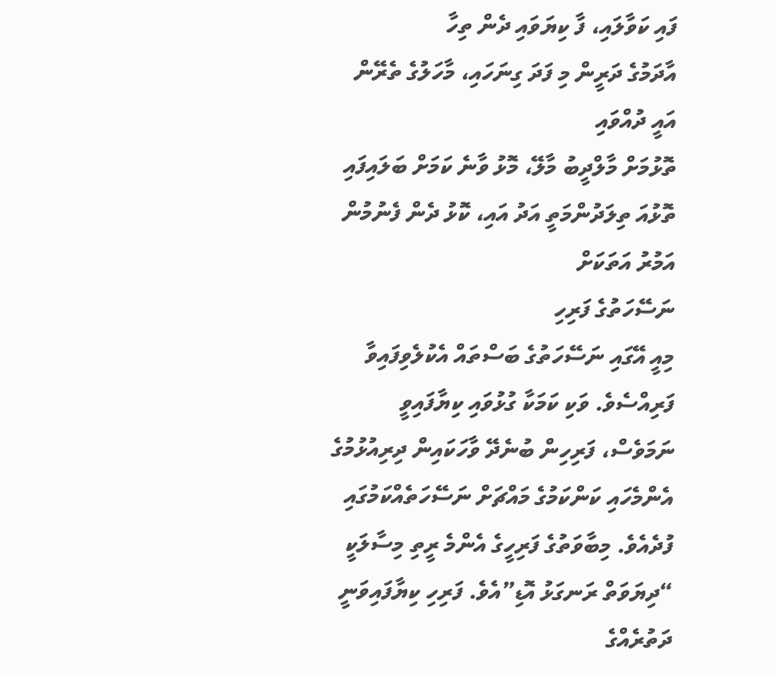ފައި ކަވާލައި، ފާ ކިޔަވައި ދެން ތިހާ
އާދަމުގެ ދަރީން މި ފަދަ ގިނަހައި، މާހަލުގެ ތެރޭން އައީ ދުއްވައި
ތޮޅުމަށް މާލްދީބު މާލޭ، މޮޅު ވާނެ ކަމަށް ބަލައިފައި
ތޮޅުއަ ތިލަދުންމަތީ އަދު އައި، ކޮޅު ދެން ފެނުމުން އަމުރު އަތަކަށް
ނަސޭހަތުގެ ފަރިހި
މިއީ އޭގައި ނަސޭހަތުގެ ބަސްތައް އެކުލެވިފައިވާ ފަރިއްސެވެ. ވަކި ކަމަކާ ގުޅުވައި ކިޔާފައިވީ ނަމަވެސް، ފަރިހިން ބުނެދޭ ވާހަކައިން ދިރިއުޅުމުގެ އެންމެހައި ކަންކަމުގެ މައްޗަށް ނަސޭހަތެއްކަމުގައި ފުދެއެވެ. މިބާވަތުގެ ފަރިހީގެ އެންމެ ރީތި މިސާލަކީ “ދިޔަވަތް ރަނގަޅު އޮޑި”އެވެ. ފަރިހި ކިޔާފައިވަނީ ދަތުރެއްގެ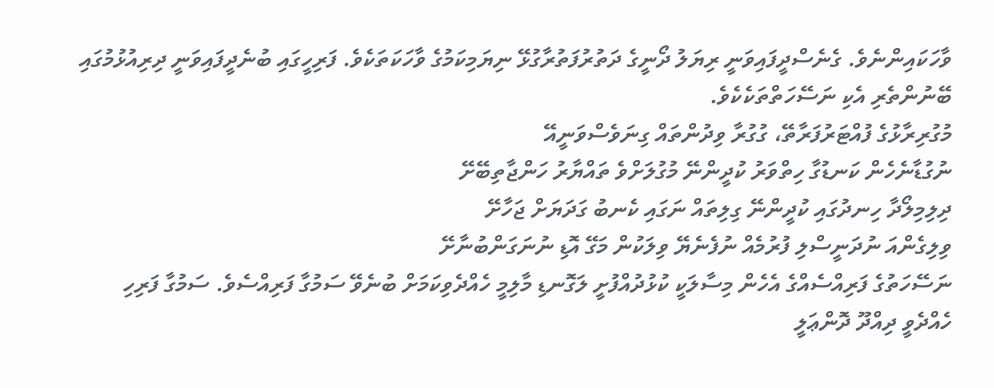ވާހަކައިންނެވެ. ގެނެސްދީފައިވަނީ ރިޔަލު ދޯނީގެ ދަތުރުފަތުރާގުޅޭ ނިޔަމިކަމުގެ ވާހަކަތަކެވެ. ފަރިހީގައި ބުނެދީފައިވަނީ ދިރިއުޅުމުގައި ބޭނުންތެރި އެކި ނަސޭހަތްތަކެކެވެ.
މުގުރިރާޅުގެ ފުއްޓަރުފަރާތޭ، ގުގުރާ ވިދުންތައް ގިނަވެސްވަނީއޭ
ނުގުޑާނެހެން ކަނޑުގާ ހިތްވަރު ކުދީންނޭ މުގުލަށްވެ ތައްޔާރު ހަންޖާތިބޭށޭ
ދިލިމިލޯދާ ހިނދުގައި ކުދީންނޭ ގިލިތައް ނަގައި ކެނބު ގަދަޔަށް ޖަހާށޭ
ވިލިގެންއަ ނުދަނީސްލި ފުރުމެއް ނުފެނެޔޭ ވިލަކުން މަގޭ އޮޑި ނުނަގަންބުނާށޭ
ނަސޭހަތުގެ ފަރިއްސެއްގެ އެހެން މިސާލަކީ ކުޅުދުއްފުށީ ލަގޮނޑި މާލިމީ ހެއްދެވިކަމަށް ބުނެވޭ ސަމުގާ ފަރިއްސެވެ. ސަމުގާ ފަރިހި ހެއްދެވީ ދިއްދޫ ދޮންޢަލީ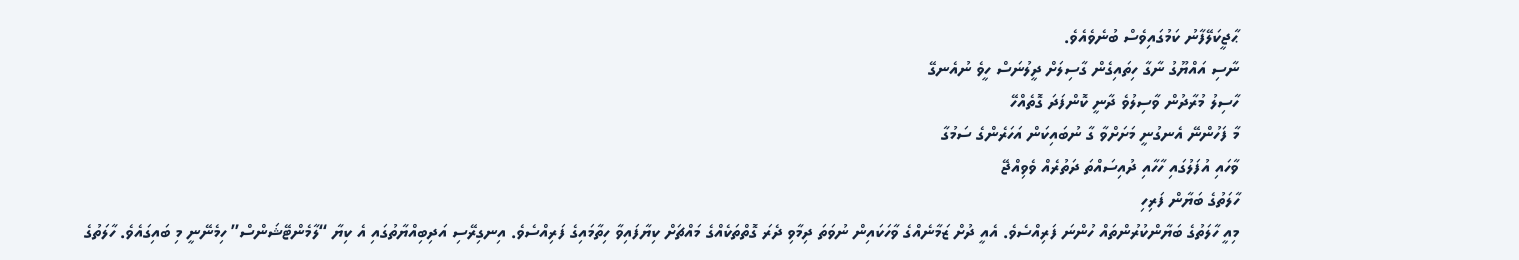ޙާޖީކަލޭފާނު ކަމުގައިވެސް ބުނެވެއެވެ.
ނާސި އައްޔޫގު ނާގާ ހިތައިގެން ގާސިލަށް ދީލުނަސް ހީވެ ނުއެނގޭ
ހާސިލު މުރާދުން ވާސިލުވެ ދާނީ ކޮންފަދަ ގޮތެއްހޭ
މާ ފަހުންނޭ އެނގުނީ މަށަށްވާ ގާ ނުބައިކަން އަހަރެންގެ ސަމުގާ
ވާހައި އުފަލުގައި ހާހާއި ދުއިސައްތަ ދަތުރެއް ވެވިއްޖޭ
ހާލަތުގެ ބަޔާން ފަރިހި
މިއީ ހާލަތުގެ ބަޔާންކުރުންތައް ހުންނަ ފަރިއްސެވެ. އެއީ ދުށް ޒަމާނެއްގެ ވާހަކައިން ނުވަތަ ދިމާވި ދެރަ ގޮތްތަކެއްގެ މައްޗަށް ކިޔާފައިވާ ހިތާމައިގެ ފަރިއްސެވެ. އިނގިރޭސި އަދިބިއްޔާތުގައި އެ ކިޔާ “ލާމެންޓޭޝަންސް” ހިމެނޭނީ މި ބައިގައެވެ. ހާލަތުގެ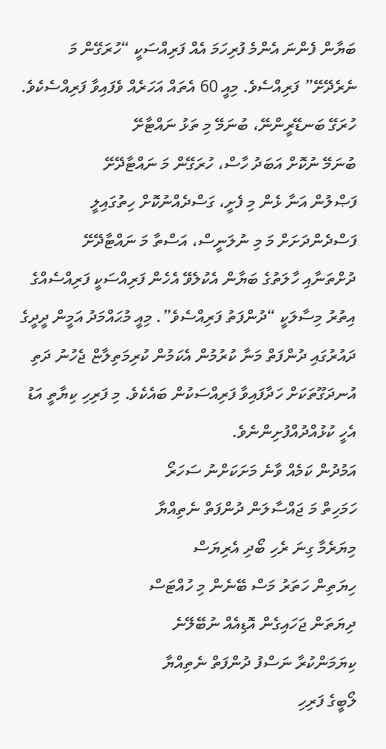ބަޔާން ފެންނަ އެންމެ ފުރިހަމަ އެއް ފަރިއްސަކީ “ހުރަގޭން މަ ނެރެދޭށޭ” ފަރިއްސެވެ. މިއީ 60 އެތައް އަހަރެއް ވެފައިވާ ފަރިއްސެކެވެ.
ހުރަގޭ ބަނޑޭރީންނޭ، ބުނަމޭ މި ތަޅު ނައްޓާށޭ
ބުނަމޭ ނުކޮށް އަބަދު ހާސް، ހުރަގޭން މަ ނައްޓާދޭށޭ
ފަޞްލުން އަނާ ޅެން މި ފެށީ، ގަސްދެއްނުކޮށް ހިތުގައިލީ
ފަސްދެންދަށަށް މަ މި ނުލަނީސް، އަސްތާ މަ ނައްޓާދޭށޭ
ދުށްތަނާއި ހާލަތުގެ ބަޔާން އެކުލެވޭ އެހެން ފަރިއްސަކީ ފަރިއްސެއްގެ އިތުރު މިސާލަކީ “ދުންފަތު ފަރިއްސެވެ”. މިއީ މުޙައްމަދު އަމީން ދީދީގެ ދައުރުގައި ދުންފަތް މަނާ ކުރުމުން އެކަމުން ކުރިމަތިލާޏް ޖެހުނު ދަތި އުނދަގޫތަކަށް ހަދާފައިވާ ފަރިއްސަކުން ބައެކެވެ. މި ފަރިހި ކިޔާތީ އަޑު އެހީ ކުޅުއްދުއްފުށިންނެވެ.
އަމުދުން ކަމެއް ވާނެ މަށަކަށްނު ސަހަރޯ
ހަމަހިތް މަ ޖައްސާލަން ދުންފަތް ނެތިއްޔާ
މިޔަރެމާ ގިނަ ރެހި ބޯދި އެރިޔަސް
ހިޔަތިން ހަތަރު މަސް ބޭނެން މި ހުއްޓަސް
ދިޔަތަން ޖަހައިގެން އޮޑިއެއް ނުބޭލޭނެ
ކިޔަމަންކުރާ ނަސްފު ދުންފަތް ނެތިއްޔާ
ލޯބީގެ ފަރިހި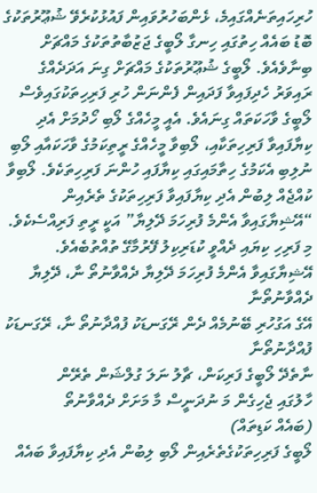ހުރިހައިތަނެއްގައިމެ، ޅެންބަހުރުވައިން ފައުޅުކުރެވޭ ޝުޢޫރުތަކުގެ ބޮޑު ބައެއް ހިތުގައި ހިނގާ ލޯބީގެ ޖަޒުބާތުތަކުގެ މައްޗަށް ބިނާވެއެވެ. ލޯބީގެ ޝުޢޫރުތަކުގެ މައްޗަށް ގިނަ އަދަދެއްގެ ރައިވަރު ހެދިފައިވާ ފަދައިން ފެންނަން ހުރި ފަރިހިތަކުގައިވެސް ލޯބީގެ ވާހަކަތައް ގިނައެވެ. އެއީ މީހެއްގެ ލޯބި ހޯދުމަށް އެދި ކިޔާފައިވާ ފަރިހިތަކާއި، ލޯބިވާ މީހެއްގެ ރީތިކަމުގެ ވާހަކައާއި ލޯބި ނުލިބި އެކަމުގެ ހިތާމައިގައި ކިޔާފައި ހުންނަ ފަރިހިތަކެވެ. ލޯބިވާ ކުއްޖެއް ލިބުން އެދި ކިޔާފައިވާ ފަރިހިތަކުގެ ތެރެއިން “އޭޝިޔާގައިވާ އެންމެ ފުރިހަމަ ދޭލިޔާ” އަކީ ރީތި ފަރިއްސެކެވެ. މި ފަރިހި ކިޔައި ދެއްވީ ކުޑަރިކިލު ފޭރުމާގޭ ތުއްތުބެއެވެ.
އޭޝިޔާގައިވާ އެންމެ ފުރިހަމަ ދޭލިޔާ ދެއްވާނުތޯ ނާ، ދޭލިޔާ ދެއްވާނުތޯނާ
އޭގެ އަގުހުރި ބޭނުމެއް ދެން ރޭގަނޑަކު ފުއްދާނުތޯ ނާ، ރޭގަނޑަކު ފުއްދާނުތޯނާ
ނާތެދޭ ލޯބީގެ ފަރިކަން، ޗާލު ނަލަ ގުލްޝަން ތެރޭން
ހާލުގައި ޖެހިގެން މަ ނުދަނީސް މާ މަށަށް ދެއްވާނުތޯ
(ބައެއް ކަޑިތައް)
ލޯބީގެ ފަރިހިތަކުގެތެރެއިން ލޯބި ލިބުން އެދި ކިޔާފައިވާ ބައެއް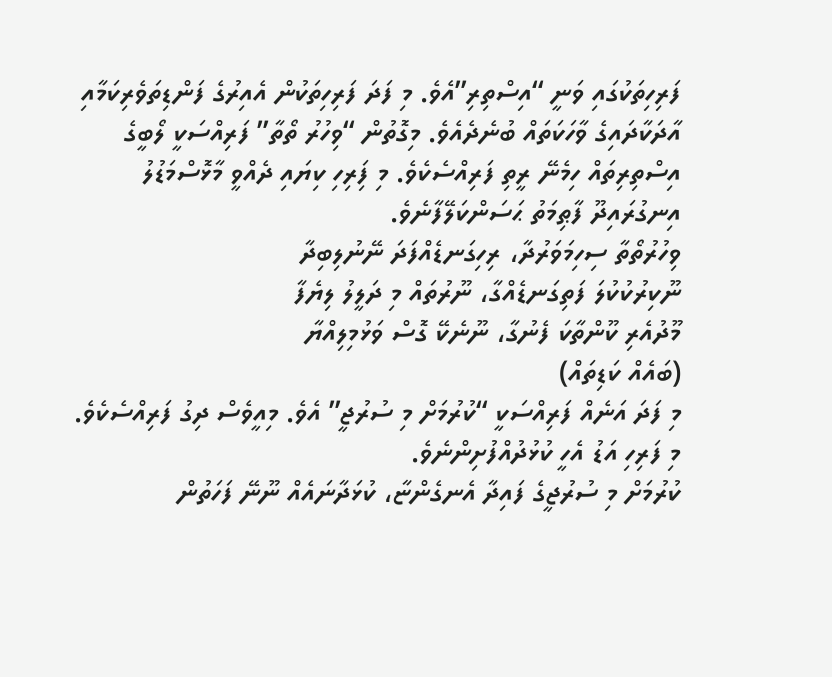ފަރިހިތަކުގައި ވަނީ “އިސްތިރި”އެވެ. މި ފަދަ ފަރިހިތަކުން އެއިރުގެ ފަންޑިތަވެރިކަމާއި އާދަކާދައިގެ ވާހަކަތައް ބުނެދެއެވެ. މިގޮތުން “ވިހުރު ތޯތާ” ފަރިއްސަކީ ލޯބީގެ އިސްތިރިތައް ހިމެނޭ ރީތި ފަރިއްސެކެވެ. މި ފަިރިހި ކިޔައި ދެއްވީ މާޅޮސްމަޑުލު އިނގުރައިދޫ ފާޠިމަތު ޙަސަންކަލޭފާނެވެ.
ވިހުރުތޯތާ ސިހިމަވަރުދާ، ރިހިގަނޑެއްފަދަ ނޭނުލިބިދާ
ނޫކިރުކުކުލަ ފަތިގަނޑެއްގާ، ނޫރުތައް މި ދަލީލު ލިޔެފާ
މޫދުއެރި ކޫންތާކަ ފެނުގާ، ނޫނެކޭ ގޮސް ވަޅުމިލިއްޔާ
(ބައެއް ކަޑިތައް)
މި ފަދަ އަނެއް ފަރިއްސަކީ “ކުރުމަށް މި ސުރުޖީ” އެވެ. މިއީވެސް ދިގު ފަރިއްސެކެވެ. މި ފަރިހި އަޑު އެހީ ކުޅުދުއްފުށިންނެވެ.
ކުރުމަށް މި ސުރުޖީގެ ފައިދާ އެނގެންޏާ، ކުޅަދާނައެއް ނޫނޭ ފަހަތުން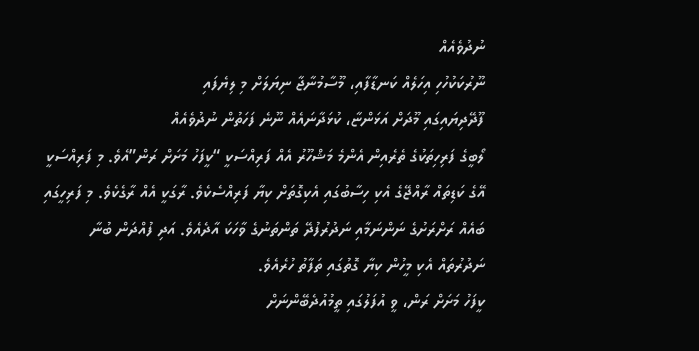ނުދުވެއެއް
ނޫރުކަކުހުހި އިހަލެއް ކަނޑާފާއި، މޫސާމުނާޖާ ނިޔަލަށް މި ލިޔެފައި
ފޫދޭދިޔައިގައި މޫދަށް އަޅަންޏާ، ކުޅަދާނައެއް ނޫނެ ފަހަތުން ނުދުވެއެއް
ލޯބީގެ ފަރިހިތަކުގެ ތެރެއިން އެންމެ މަޝްހޫރު އެއް ފަރިއްސަކީ “ކީފަހު މަށަށް ރަން”އެވެ. މި ފަރިއްސަކީ އޭގެ ކަޑިތައް ރާއްޖޭގެ އެކި ހިސާބުގައި އެކިގޮތަށް ކިޔާ ފަރިއްސެކެވެ. ރާގަކީ އެއް ރާގެކެވެ. މި ފަރިހީގައި ބައެއް ރަށްރަށުގެ ނަންނަމާއި ނަދުރުފުދޭ ތަންތަނުގެ ވާހަކަ އާދެއެވެ. އަދި ފުއްދަން ބުނާ ނަދުރުތައް އެކި މީހުން ކިޔާ ގޮތުގައި ތަފާތު ހުރެއެވެ.
ކީފަހު މަށަށް ރަން، ވީ އުފަލުގައި ތީމުއުދެބޭންނަށް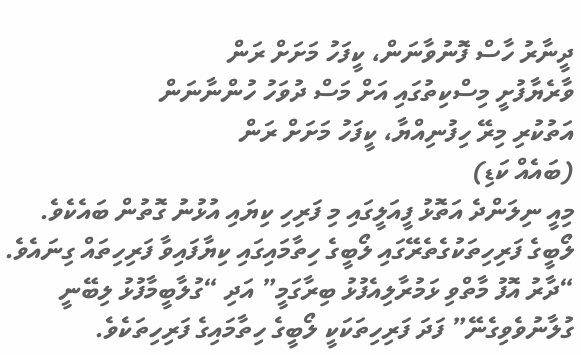ދީނާރު ހާސް ފޮނުވާނަން، ކީފަހު މަށަށް ރަން
ވާރެޔާފުށީ މިސްކިތުގައި އަށް މަސް ދުވަހު ހުންނާނަން
އަތުކުރި މިރޭ ހިފުނިއްޔާ، ކީފަހު މަށަށް ރަން
(ބައެއް ކަޑި)
މިއީ ނިލަންދެ އަތޮޅު ފީއަލީގައި މި ފަރިހި ކިޔައި އުޅުނު ގޮތުން ބައެކެވެ.
ލޯބީގެ ފަރިހިތަކުގެތެރޭގައި ލޯބީގެ ހިތާމައިގައި ކިޔާފައިވާ ފަރިހިތައް ގިނައެވެ. “ދާރު އޮފު މާތްވި ޅަމުރާލިއެފުޅު ބިރާގަމީ” އަދި “ގުލާބީމާފުޅު ލިބޭނީ ގުލާނުވެވިގެނޭ” ފަދަ ފަރިހިތަކަކީ ލޯބީގެ ހިތާމައިގެ ފަރިހިތަކެވެ.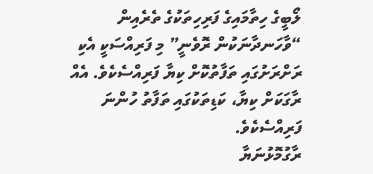ލޯބީގެ ހިތާމައިގެ ފަރިހިތަކުގެ ތެރެއިން “ވާހަނދާނަކުން ރޮވެނީ” މި ފަރިއްސަކީ އެކި ރަށްރަށުގައި ތަފާތުކޮށް ކިޔާ ފަރިއްސެކެވެ. އެއް ރާގަކަށް ކިޔާ، ކަޑިތަކުގައި ތަފާތު ހުންނަ ފަރިއްސެކެވެ.
ރާގުމޮޅުނަޔާ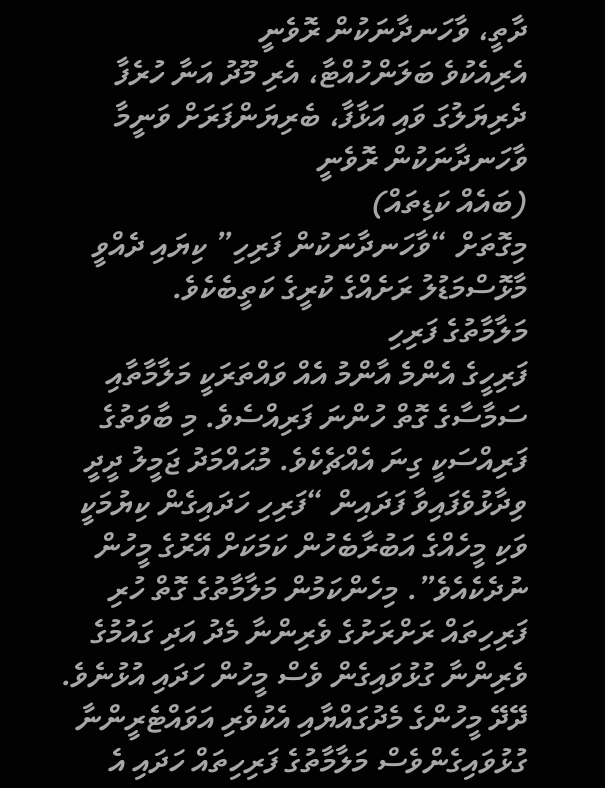ދާތީ، ވާހަނދާނަކުން ރޮވެނީ
އެރިއެކުވެ ބަލަންހުއްޓާ، އެރި މޫދު އަނާ ހުރެފާ
ދެރިޔަލުގަ ވައި އަޅާފާ، ބެރިޔަންފަރަށް ވަނީމާ
ވާހަނދާނަކުން ރޮވެނީ
(ބައެއް ކަޑިތައް)
މިގޮތަށް “ވާހަނދާނަކުން ފަރިހި” ކިޔައި ދެއްވީ މާޅޮސްމަޑުލު ރަށެއްގެ ކުރީގެ ކަތީބެކެވެ.
މަލާމާތުގެ ފަރިހި
ފަރިހީގެ އެންމެ އާންމު އެއް ވައްތަރަކީ މަލާމާތާއި ސަމާސާގެ ގޮތް ހުންނަ ފަރިއްސެވެ. މި ބާވަތުގެ ފަރިއްސަކީ ގިނަ އެއްޗެކެވެ. މުޙައްމަދު ޖަމީލު ދީދީ ވިދާޅުވެފައިވާ ފަދައިން “ފަރިހި ހަދައިގެން ކިޔުމަކީ ވަކި މީހެއްގެ އަބުރާބެހުން ކަމަކަށް އޭރުގެ މީހުން ނުދެކެއެވެ”. މިހެންކަމުން މަލާމާތުގެ ގޮތް ހުރި ފަރިހިތައް ރަށްރަށުގެ ވެރިންނާ މެދު އަދި ގައުމުގެ ވެރިންނާ ގުޅުވައިގެން ވެސް މީހުން ހަދައި އުޅުނެވެ. ދޭދޭ މީހުންގެ މެދުގައްޔާއި އެކުވެރި އަވައްޓެރީންނާ ގުޅުވައިގެންވެސް މަލާމާތުގެ ފަރިހިތައް ހަދައި އެ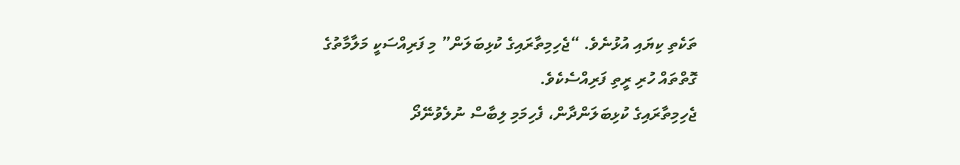ތަކެތި ކިޔައި އުޅުނެވެ. “ޖެހިމިތާރައިގެ ކުޅިބަލަން” މި ފަރިއްސަކީ މަލާމާތުގެ ގޮތްތައް ހުރި ރީތި ފަރިއްސެކެވެ.
ޖެހިމިތާރައިގެ ކުޅިބަލަންދާން، ފެހިމަމި ލިބާސް ނުލެވުނޭދޯ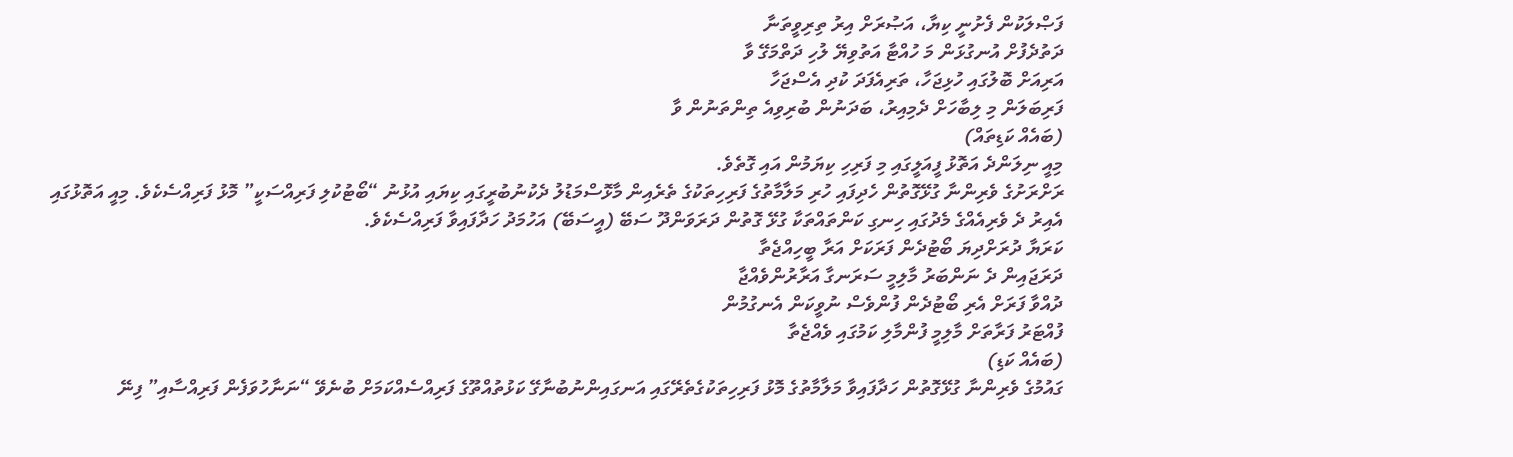ފަޞްލަކުން ފެށުނީ ކިޔާ، އަޞުރަށް އިރު ތިރިވީތަނާ
ދަތުދެފުށް އުނގުޅަން މަ ހުއްޓާ އަތުވިޔޭ ލުހި ދަތްމަގޭ ވާ
އަރިއަށް ބޮލުގައި ހުޅިޖަހާ، ތަރިއެފަދަ ކުދި އެސްޖަހާ
ފަރިބަލަން މި ލިބާހަށް ދެމިއިރު، ބަދަނުން ބުރިވިއެ ތިންތަނުން ވާ
(ބައެއް ކަޑިތައް)
މިއީ ނިލަންދެ އަތޮޅު ފީއަލީގައި މި ފަރިހި ކިޔަމުން އައި ގޮތެވެ.
ރަށްރަށުގެ ވެރިންނާ ގުޅޭގޮތުން ހެދިފައި ހުރި މަލާމާތުގެ ފަރިހިތަކުގެ ތެރެއިން މާޅޮސްމަޑުލު ދެކުނުބުރީގައި ކިޔައި އުޅުނު “ބޯޓުކުލި ފަރިއްސަކީ” މޮޅު ފަރިއްސެކެވެ. މިއީ އަތޮޅުގައި އެއިރު ދެ ވެރިއެއްގެ މެދުގައި ހިނގި ކަންތައްތަކާ ގުޅޭ ގޮތުން ދަރަވަންދޫ ސަބޭ (އީސަބޭ) އަހުމަދު ހަދާފައިވާ ފަރިއްސެކެވެ.
ކަރަޔާ ދުރަށްދިޔަ ބޯޓުދެން ފަރަކަށް އަރާ ބީހިއްޖެތާ
ދަރަޖައިން ދެ ނަންބަރު މާލިމީ ސަރަނގާ އަރާރުންވެއްޖާ
ދުއްވާ ފަރަށް އެރި ބޯޓުދެން ފުންވެސް ނުވީކަން އެނގުމުން
ފުއްޓަރު ފަރާތަށް މާލިމީ ފުންމާލި ކަމުގައި ވެއްޖެތާ
(ބައެއް ކަޑި)
ގައުމުގެ ވެރިންނާ ގުޅޭގޮތުން ހަދާފައިވާ މަލާމާތުގެ މޮޅު ފަރިހިތަކުގެތެރޭގައި އަނގައިންނުބުނާގޭ ކަޅުތުއްތޫގެ ފަރިއްސެއްކަމަށް ބުނެވޭ “ނަނާހުވަފެން ފަރިއްސާއި” ފިނޭ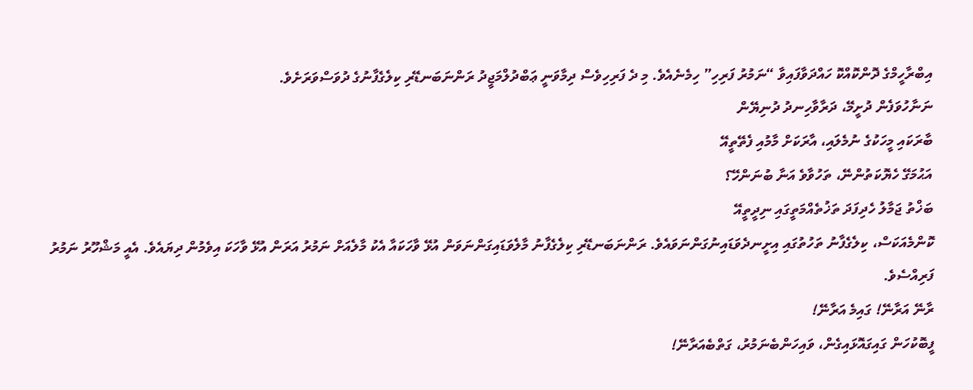އިބްރާހީމްގެ ދޮންކޮއްކޮ ހައްދަވާފައިވާ “ނަމުރު ފަރިހި” ހިމެނެއެވެ. މި ދެ ފަރިހިވެސް ދިމާވަނީ ޢަބްދުލްމަޖީދު ރަންނަބަނޑޭރި ކިލެގެފާނުގެ ދުވަސްވަރަށެވެ.
ނަނާހުވަފެން ދުށީމޭ، ދަރާވާހިނދު ދުނިޔޭން
ބާރަކައި މީހަކުގެ ނުމެލައި، އާރަކަށް މާމުއި ފެތޭތީއޭ
އަޙުމަގޭ ހެޔޮކަތުންނޭ، ތަހުވާވެ އަނާ ބުނަންހޭ؟
ބަޚްތު ޖަމާލު ހެދިފަދަ ތަޚުތެއްމަތީގައި ނިދީތީއޭ
ކޮންމެއަކަސް، ކިލެގެފާނު ތަހުތުގައި އިށީނދެވަޑައިނުގަންނަވައެވެ. ރަންނަބަނޑޭރި ކިލެގެފާނު މާލެވަޑައިގަންނަވަން އުޅޭ ވާހަކައާ އެކު މާލެއަށް ނަމުރު އަރަން އުޅޭ ވާހަކަ އިވެމުން ދިޔައެވެ. އެއީ މަޝްހޫރު ނަމުރު ފަރިއްސެވެ.
ރާނޭ އަރާނޭ! ގައިމެ އަރާނޭ!
ފީބޮކުހަން ގައިގައޮޅައިގެން، ވައިހަންބެނަމުރު، ގަތްބެއަރާނޭ!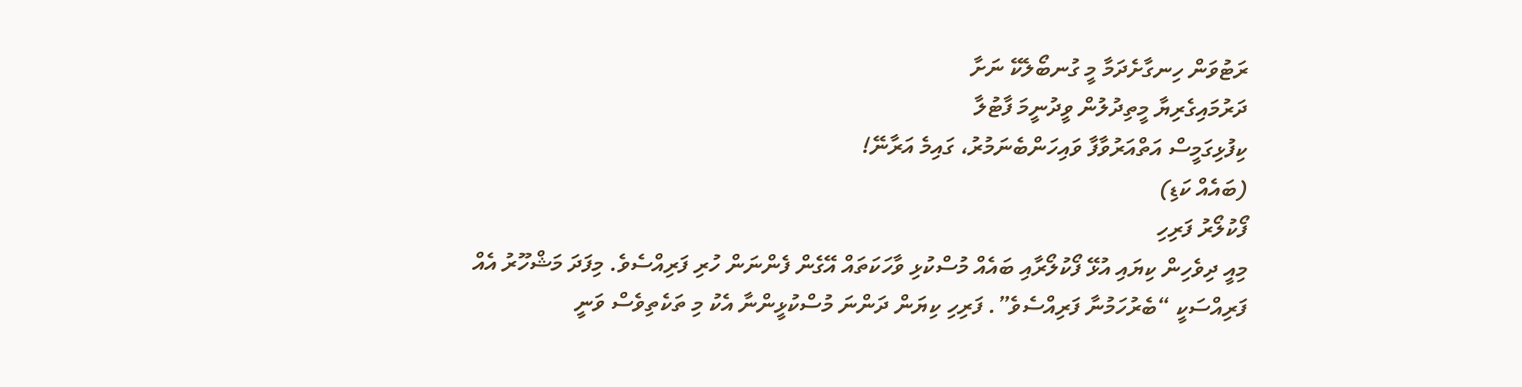ރަޓުވަން ހިނގާށެދަމާ މީ ގުނބޯލެކޭ ނަށާ
ދަރުމައިގެރިޔާ މީތިދުލުން ވީދުނީމަ ފާޓުލާ
ކިފުޅިގަމީސް އަތްއަރުވާފާ ވައިހަންބެނަމުރު، ގައިމެ އަރާނޭ!
(ބައެއް ކަޑި)
ފޯކުލޯރު ފަރިހި
މިއީ ދިވެހިން ކިޔައި އުޅޭ ފޯކުލޯރާއި ބައެއް މުސްކުޅި ވާހަކަތައް އޭގެން ފެންނަން ހުރި ފަރިއްސެވެ. މިފަދަ މަޝްހޫރު އެއް ފަރިއްސަކީ “ބެރުހަމުނާ ފަރިއްސެވެ”. ފަރިހި ކިޔަން ދަންނަ މުސްކުޅީންނާ އެކު މި ތަކެތިވެސް ވަނީ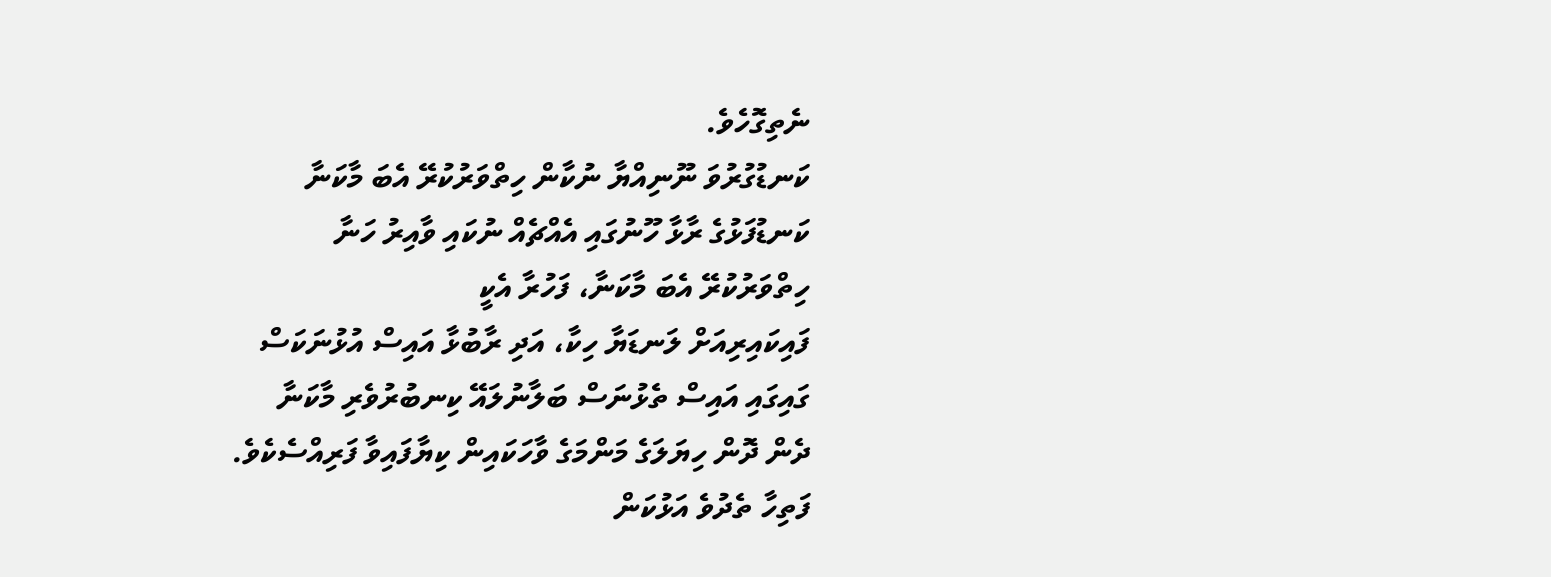ނެތިގޮހެވެ.
ކަނޑުގުރުވަ ނޫނިއްޔާ ނުކާން ހިތްވަރުކުރޭ އެބަ މާކަނާ
ކަނޑުފަޅުގެ ރާޅާ ހޫނުގައި އެއްޗެއް ނުކައި ވާއިރު ހަނާ
ހިތްވަރުކުރޭ އެބަ މާކަނާ، ފަހުރާ އެކީ
ފައިކައިރިއަށް ލަނޑަޔާ ހިކާ، އަދި ރާބުޅާ އައިސް އުޅުނަކަސް
ގައިގައި އައިސް ތެޅުނަސް ބަލާނުލައޭ ކިނބުރުވެރި މާކަނާ
ދެން ދޮން ހިޔަލަގެ މަންމަގެ ވާހަކައިން ކިޔާފައިވާ ފަރިއްސެކެވެ.
ފަތިހާ ތެދުވެ އަޅުކަން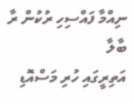ނިއްމާ ފައްސިހި ރުކުން ރާ ބާލާ
އަތިރީގައި ހުރި މަސްއޮޑި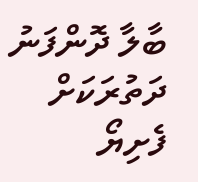ބާލާ ދޮންފަނު ދަތުރަކަށް ފެށިޔޯ